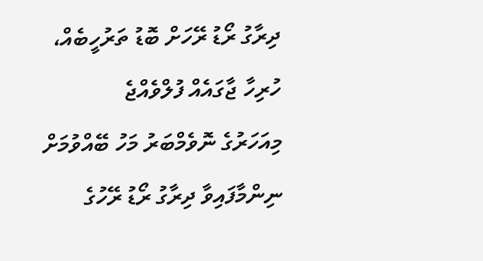ދިރާގު ރޯޑު ރޭހަށް ބޮޑު ތަރުހީބެއް، ހުރިހާ ޖާގައެއް ފުލްވެއްޖެ
މިއަހަރުގެ ނޮވެމްބަރު މަހު ބޭއްވުމަށް ނިންމާފައިވާ ދިރާގު ރޯޑު ރޭހުގެ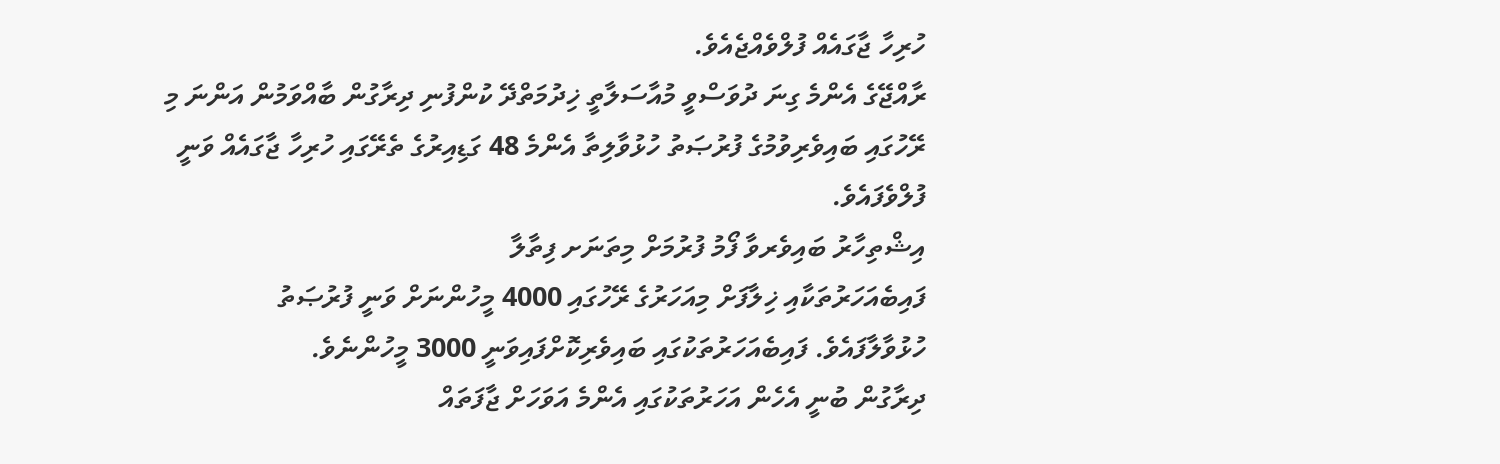ހުރިހާ ޖާގައެއް ފުލްވެއްޖެއެވެ.
ރާއްޖޭގެ އެންމެ ގިނަ ދުވަސްވީ މުއާސަލާތީ ޚިދުމަތްދޭ ކުންފުނި ދިރާގުން ބާއްވަމުން އަންނަ މި ރޭހުގައި ބައިވެރިވުމުގެ ފުރުޞަތު ހުޅުވާލިތާ އެންމެ 48 ގަޑިއިރުގެ ތެރޭގައި ހުރިހާ ޖާގައެއް ވަނީ ފުލްވެފައެވެ.
އިޝްތިހާރު ބައިވެރވާ ފޯމު ފުރުމަށް މިތަނަށ ފިތާލާ
ފައިބެއަހަރުތަކާއި ޚިލާފަށް މިއަހަރުގެ ރޭހުގައި 4000 މީހުންނަށް ވަނީ ފުރުޞަތު ހުޅުވާލާފައެވެ. ފައިބެއަހަރުތަކުގައި ބައިވެރިކޮށްފައިވަނީ 3000 މީހުންނެވެ.
ދިރާގުން ބުނީ އެހެން އަހަރުތަކުގައި އެންމެ އަވަހަށް ޖާފަތައް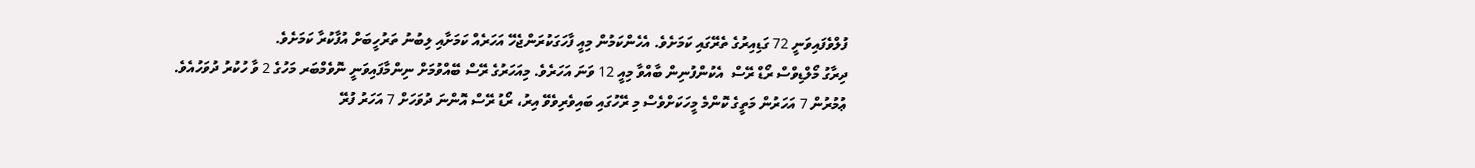ފުލްވެފައިވަނީ 72 ގަޑިއިރުގެ ތެރޭގައި ކަމަށެވެ. އެހެންކަމުން މިއީ ފާހަގަކުރަންޖެހޭ އަހަރެއް ކަމަށާއި ލިބުނު ތަރުހީބަށް އުފާކުރާ ކަމަށެވެ.
ދިރާގު މޯލްޑިވްސް ރޯޑް ރޭސް  އެކުންފުނިން ބާއްވާ މިއީ 12 ވަނަ އަހަރެވެ. މިއަހަރުގެ ރޭސް ބޭއްވުމަށް ނިންމާފައިވަނީ ނޮވެމްބަރ މަހުގެ 2 ވާ ހުކުރު ދުވަހުއެވެ.
ޢުމުރުން 7 އަހަރުން މަތީގެ ކޮންމެ މީހަކަށްވެސް މި ރޭހުގައި ބައިވެރިވެވޭ އިރު، ރޯޑު ރޭސް އޮންނަ ދުވަހަށް 7 އަހަރު ފުރޭ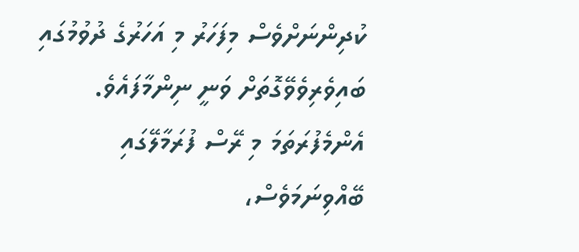ކުދިންނަށްވެސް މިފަހަރު މި އަހަރުގެ ދުވުމުގައި ބައިވެރިވެވޭގޮތަށް ވަނީ ނިންމާފައެވެ.
އެންމެފުރަތަމަ މި ރޭސް ފުރަމާލޭގައި ބޭއްވިނަމަވެސް،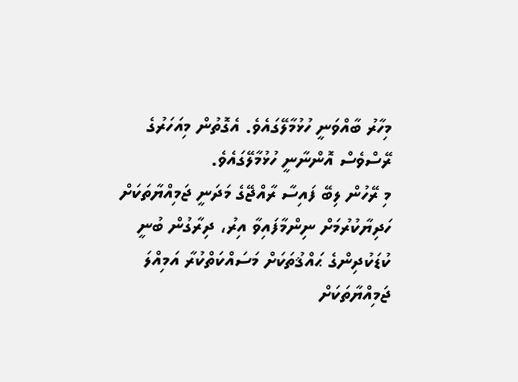މިހާރު ބާއްވަނީ ހުޅުމާލޭގައެވެ. އެގޮތުން މިއަހަރުގެ ރޭސްވެސް އޮންނާނީ ހުޅުމާލޭގައެވެ.
މި ރޭހުން ލިބޭ ފައިސާ ރާއްޖޭގެ މަދަނީ ޖަމިއްޔާތަކަށް ހަދިޔާކުރުމަށް ނިންމާފައިވާ އިރު، ދިރާގުން ބުނީ ކުޑަކުދިންގެ ޙައްޤުތަކަށް މަސައްކަތްކުރާ އަމިއްލަ ޖަމިއްޔާތަކަށް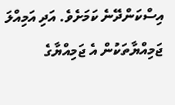އިސްކަންދޭނެ ކަމަށެވެ. އަދި އަމިއްލަ ޖަމިއްޔާތަކުން އެ ޖަމިއްޔާގެ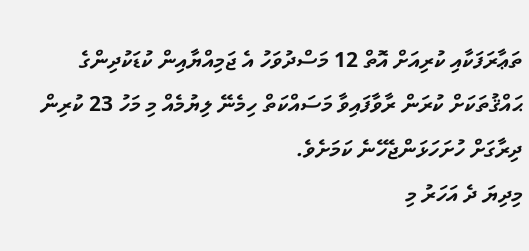ތަޢާރަފަކާއި ކުރިއަށް އޮތް 12 މަސްދުވަހު އެ ޖަމިއްޔާއިން ކުޑަކުދިންގެ ޙައްޤުތަކަށް ކުރަން ރާވާފައިވާ މަސައްކަތް ހިމެނޭ ލިޔުމެއް މި މަހު 23 ކުރިން ދިރާގަށް ހުށަހަޅަންޖެހޭނެ ކަމަށެވެ.
މިދިޔަ ދެ އަހަރު މި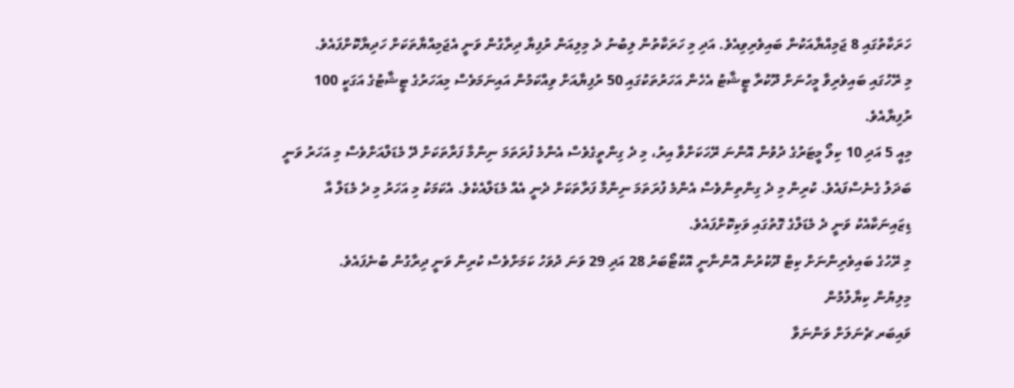ހަރަކާތުގައި 8 ޖަމިއްޔާއަކުން ބައިވެރިވިއެވެ. އަދި މި ހަރަކާތުން ލިބުނު ދެ މިލިއަން ރުފިޔާ ދިރާގުން ވަނީ އެޖަމިއްޔާތަކަށް ހަދިޔާކޮށްފައެވެ.
މި ރޭހުގައި ބައިވެރިވާ މީހުނަށް ދޫކުރާ ޓީޝާޓު އެހެން އަހަރުތަކުގައި 50 ރުފިޔާއަށް ވިއްކަމުން އައިނަމަވެސް މިއަހަރުގެ ޓީޝާޓުގެ އަގަކީ 100 ރުފިޔާއެވެ.
މިއީ 5 އަދި 10 ކިލޯ މީޓަރުގެ ދުވުން އޮންނަ ރޭހަކަށްވާ އިރު، މި ދެ ގިންތީގެވެސް އެންމެ ފުރަތަމަ ނިންމާ ފަރާތަކަށް ދޭ މެޑަލްއަށްވެސް މި އަހަރު ވަނީ ބަދަލު ގެނެސްފައެވެ. ކުރިން މި ދެ ގިންތިންވެސް އެންމެ ފުރަތަމަ ނިންމާ ފަރާތަކަށް ދެނީ އެއް މެޑަލްއެކެވެ. އެކަމަކު މި އަހަރު މި ދެ މެޑަލް އާ ޑިޒައިނަކާއެކު ވަނީ ދެ މެޑަލްގެ ގޮތުގައި ވަކިކޮށްފައެވެ.
މި ރޭހުގެ ބައިވެރިންނަށް ކިޓް ދޫކުރުން އޮންނާނީ އޮކްޓޯބަރު 28 އަދި 29 ވަނަ ދުވަހު ކަމަށްވެސް ކުރިން ވަނީ ދިރާގުން ބުނެފައެވެ.
މިލިޔުން ކިޔާލުމުން
ވައިބަރ ޗެނަލަށް ވަންނަވާ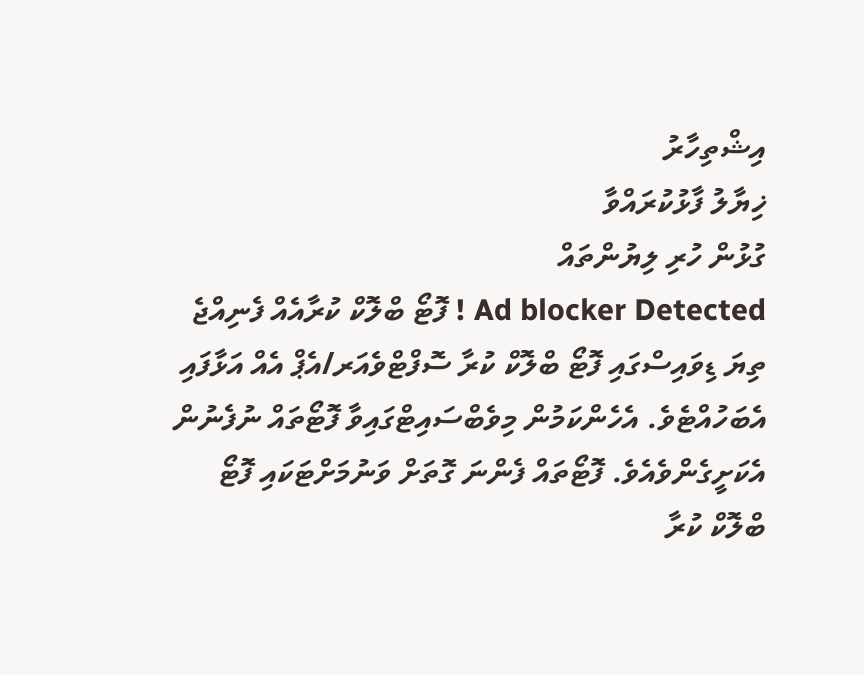އިޝްތިހާރު
ޚިޔާލު ފާޅުކުރައްވާ
ގުޅުން ހުރި ލިޔުންތައް
Ad blocker Detected ! ފޮޓޯ ބްލޮކް ކުރާއެއް ފެނިއްޖެ
ތިޔަ ޑިވައިސްގައި ފޮޓޯ ބްލޮކް ކުރާ ސޮފްޓްވެއަރ/އެޕް އެއް އަޅާފައި އެބަހުއްޓެވެ. އެހެންކަމުން މިވެބްސައިޓްގައިވާ ފޮޓޯތައް ނުފެނުން އެކަށީގެންވެއެވެ. ފޮޓޯތައް ފެންނަ ގޮތަށް ވަނުމަށްޓަކައި ފޮޓޯ ބްލޮކް ކުރާ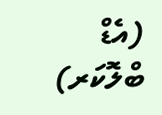(އެޑް ބްލޮކަރ)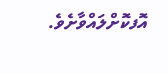އޮފކޮށްލައްވާށެވެ.